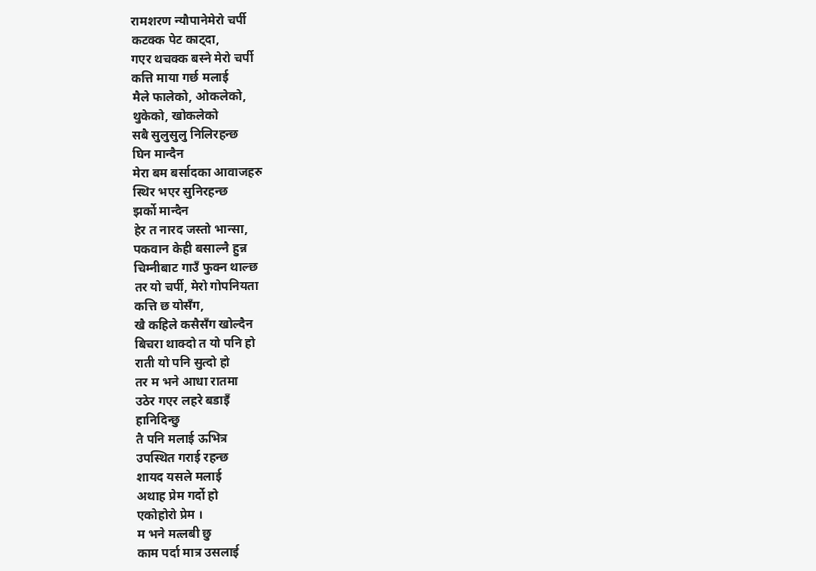रामशरण न्यौपानेमेरो चर्पी
कटक्क पेट काट्दा,
गएर थचक्क बस्ने मेरो चर्पी
कत्ति माया गर्छ मलाई
मैले फालेको, ओकलेको,
थुकेको, खोकलेको
सबै सुलुसुलु निलिरहन्छ
घिन मान्दैन
मेरा बम बर्सादका आवाजहरु
स्थिर भएर सुनिरहन्छ
झर्को मान्दैन
हेर त नारद जस्तो भान्सा,
पकवान केही बसाल्नै हुन्न
चिम्नीबाट गाउँ फुक्न थाल्छ
तर यो चर्पी, मेरो गोपनियता
कत्ति छ योसँग,
खै कहिले कसैसँग खोल्दैन
बिचरा थाक्दो त यो पनि हो
राती यो पनि सुत्दो हो
तर म भने आधा रातमा
उठेर गएर लहरे बडाइँ
हानिदिन्छु
तै पनि मलाई ऊभित्र
उपस्थित गराई रहन्छ
शायद यसले मलाई
अथाह प्रेम गर्दो हो
एकोहोरो प्रेम ।
म भने मत्लबी छु
काम पर्दा मात्र उसलाई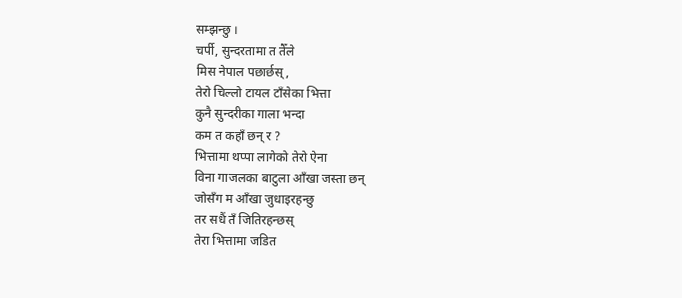सम्झन्छु ।
चर्पी, सुन्दरतामा त तैँले
मिस नेपाल पछार्छस्,
तेरो चिल्लो टायल टाँसेका भित्ता
कुनै सुन्दरीका गाला भन्दा
कम त कहाँ छन् र ?
भित्तामा थप्पा लागेको तेरो ऐना
विना गाजलका बाटुला आँखा जस्ता छन्
जोसँग म आँखा जुधाइरहन्छु
तर सधैं तँ जितिरहन्छस्
तेरा भित्तामा जडित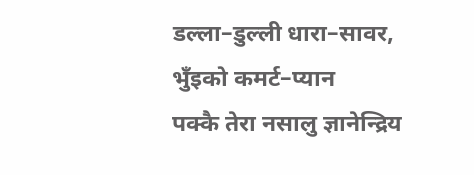डल्ला–डुल्ली धारा–सावर,
भुँइको कमर्ट–प्यान
पक्कै तेरा नसालु ज्ञानेन्द्रिय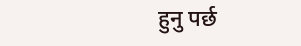हुनु पर्छ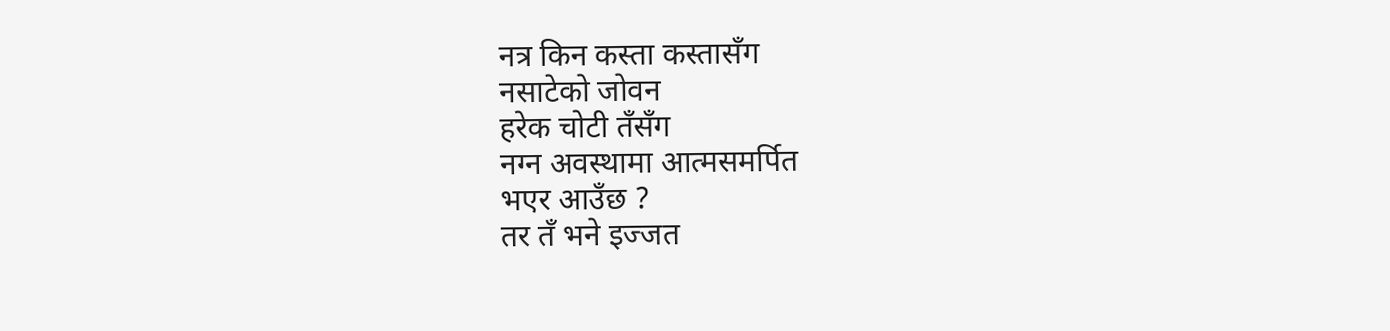नत्र किन कस्ता कस्तासँग
नसाटेको जोवन
हरेक चोटी तँसँग
नग्न अवस्थामा आत्मसमर्पित
भएर आउँछ ?
तर तँ भने इज्जत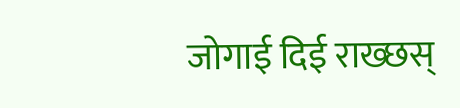जोगाई दिई राख्छस्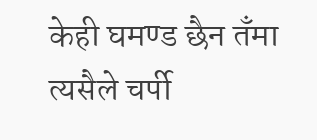केही घमण्ड छैन तँमा
त्यसैले चर्पी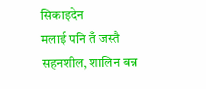सिकाइदेन
मलाई पनि तँ जस्तै
सहनशील, शालिन बन्न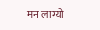मन लाग्यो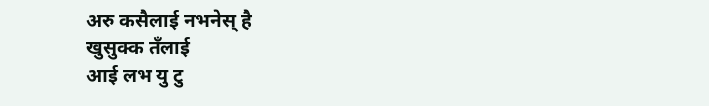अरु कसैलाई नभनेस् है
खुसुक्क तँलाई
आई लभ यु टु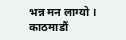भन्न मन लाग्यो ।
काठमाडौं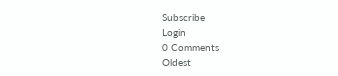Subscribe
Login
0 Comments
Oldest